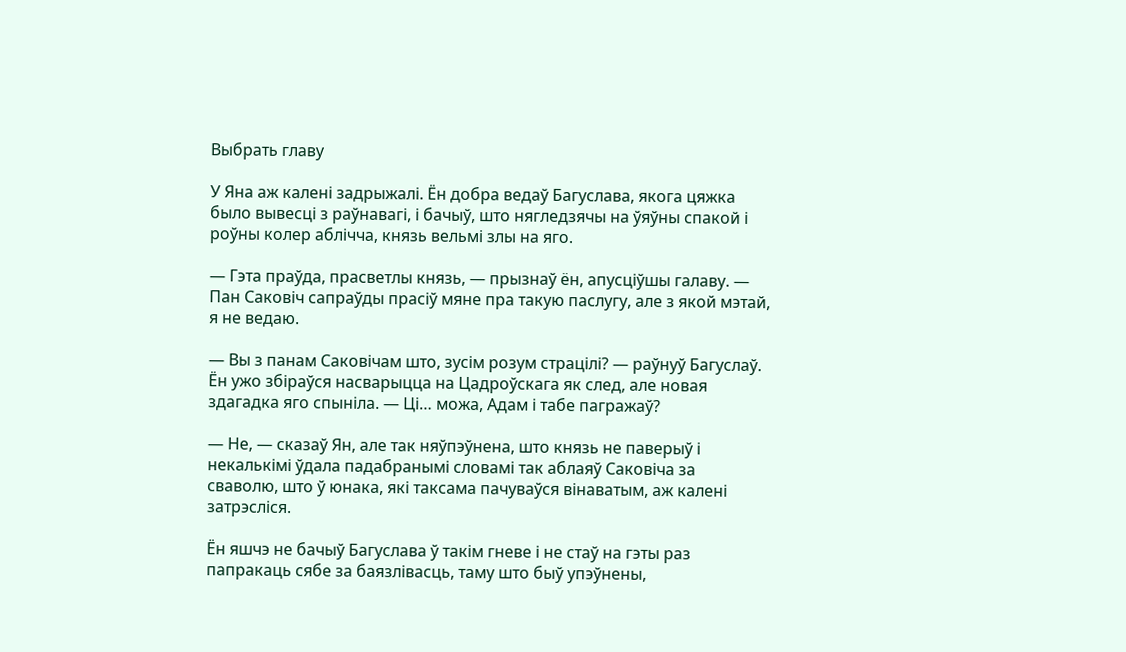Выбрать главу

У Яна аж калені задрыжалі. Ён добра ведаў Багуслава, якога цяжка было вывесці з раўнавагі, і бачыў, што нягледзячы на ўяўны спакой і роўны колер аблічча, князь вельмі злы на яго.

— Гэта праўда, прасветлы князь, — прызнаў ён, апусціўшы галаву. — Пан Саковіч сапраўды прасіў мяне пра такую паслугу, але з якой мэтай, я не ведаю.

— Вы з панам Саковічам што, зусім розум страцілі? — раўнуў Багуслаў. Ён ужо збіраўся насварыцца на Цадроўскага як след, але новая здагадка яго спыніла. — Ці… можа, Адам і табе пагражаў?

— Не, — сказаў Ян, але так няўпэўнена, што князь не паверыў і некалькімі ўдала падабранымі словамі так аблаяў Саковіча за сваволю, што ў юнака, які таксама пачуваўся вінаватым, аж калені затрэсліся.

Ён яшчэ не бачыў Багуслава ў такім гневе і не стаў на гэты раз папракаць сябе за баязлівасць, таму што быў упэўнены,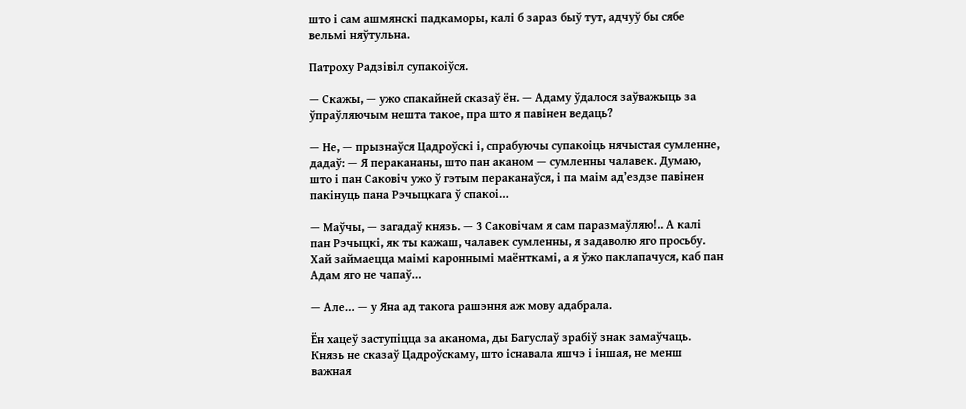што і сам ашмянскі падкаморы, калі б зараз быў тут, адчуў бы сябе вельмі няўтульна.

Патроху Радзівіл супакоіўся.

— Скажы, — ужо спакайней сказаў ён. — Адаму ўдалося заўважыць за ўпраўляючым нешта такое, пра што я павінен ведаць?

— Не, — прызнаўся Цадроўскі і, спрабуючы супакоіць нячыстая сумленне, дадаў: — Я перакананы, што пан аканом — сумленны чалавек. Думаю, што і пан Саковіч ужо ў гэтым пераканаўся, і па маім ад’ездзе павінен пакінуць пана Рэчыцкага ў спакоі…

— Маўчы, — загадаў князь. — 3 Саковічам я сам паразмаўляю!.. А калі пан Рэчыцкі, як ты кажаш, чалавек сумленны, я задаволю яго просьбу. Хай займаецца маімі кароннымі маёнткамі, а я ўжо паклапачуся, каб пан Адам яго не чапаў…

— Але… — у Яна ад такога рашэння аж мову адабрала.

Ён хацеў заступіцца за аканома, ды Багуслаў зрабіў знак замаўчаць. Князь не сказаў Цадроўскаму, што існавала яшчэ і іншая, не менш важная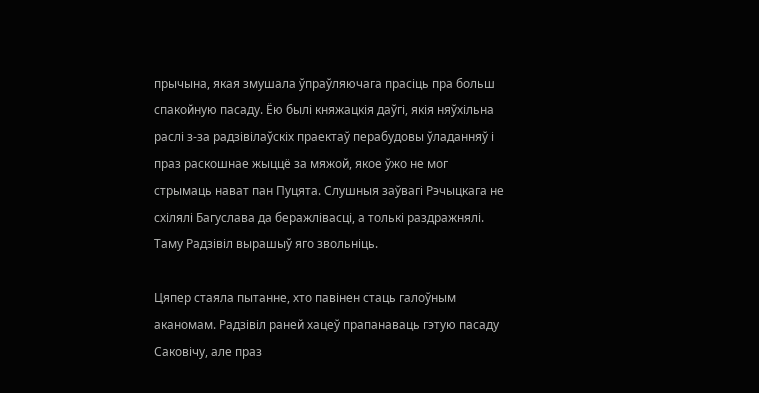прычына, якая змушала ўпраўляючага прасіць пра больш спакойную пасаду. Ёю былі княжацкія даўгі, якія няўхільна раслі з-за радзівілаўскіх праектаў перабудовы ўладанняў і праз раскошнае жыццё за мяжой, якое ўжо не мог стрымаць нават пан Пуцята. Слушныя заўвагі Рэчыцкага не схілялі Багуслава да беражлівасці, а толькі раздражнялі. Таму Радзівіл вырашыў яго звольніць.

Цяпер стаяла пытанне, хто павінен стаць галоўным аканомам. Радзівіл раней хацеў прапанаваць гэтую пасаду Саковічу, але праз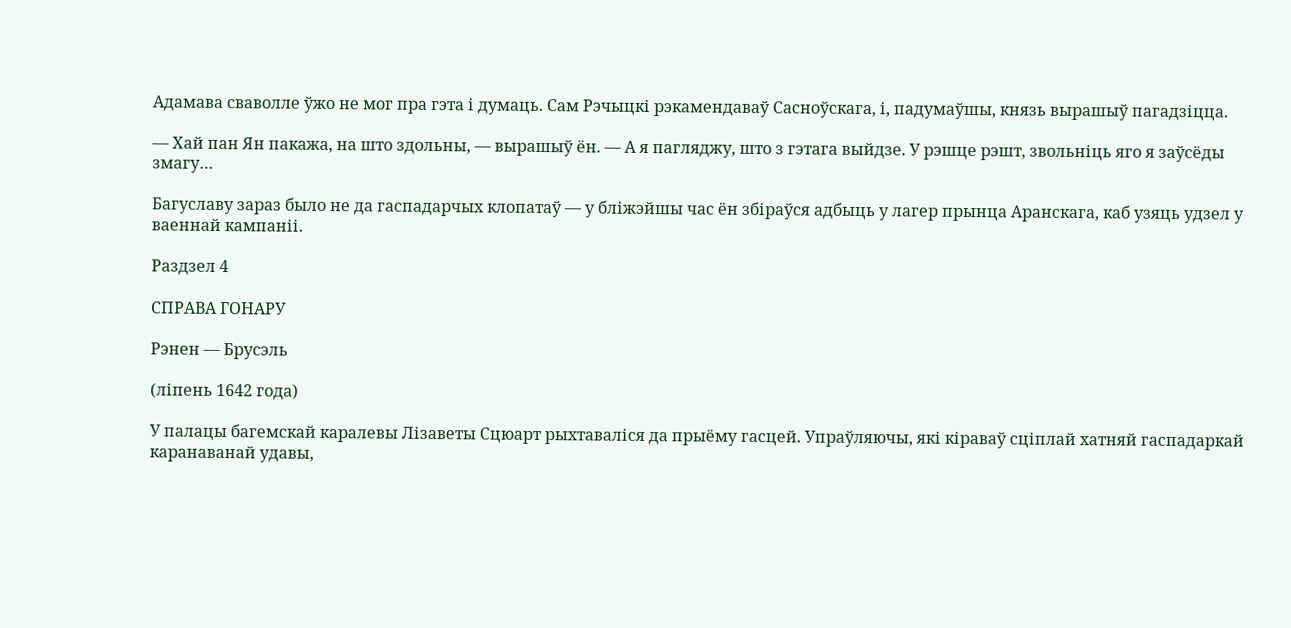Адамава сваволле ўжо не мог пра гэта і думаць. Сам Рэчыцкі рэкамендаваў Сасноўскага, і, падумаўшы, князь вырашыў пагадзіцца.

— Хай пан Ян пакажа, на што здольны, — вырашыў ён. — А я пагляджу, што з гэтага выйдзе. У рэшце рэшт, звольніць яго я заўсёды змагу…

Багуславу зараз было не да гаспадарчых клопатаў — у бліжэйшы час ён збіраўся адбыць у лагер прынца Аранскага, каб узяць удзел у ваеннай кампаніі.

Раздзел 4

СПРАВА ГОНАРУ

Рэнен — Брусэль

(ліпень 1642 года)

У палацы багемскай каралевы Лізаветы Сцюарт рыхтаваліся да прыёму гасцей. Упраўляючы, які кіраваў сціплай хатняй гаспадаркай каранаванай удавы,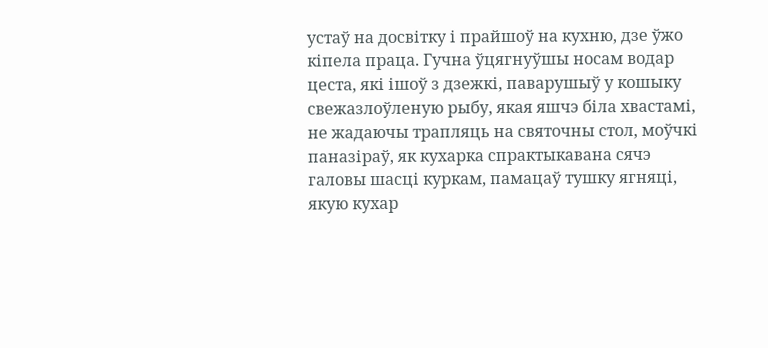устаў на досвітку і прайшоў на кухню, дзе ўжо кіпела праца. Гучна ўцягнуўшы носам водар цеста, які ішоў з дзежкі, паварушыў у кошыку свежазлоўленую рыбу, якая яшчэ біла хвастамі, не жадаючы трапляць на святочны стол, моўчкі паназіраў, як кухарка спрактыкавана сячэ галовы шасці куркам, памацаў тушку ягняці, якую кухар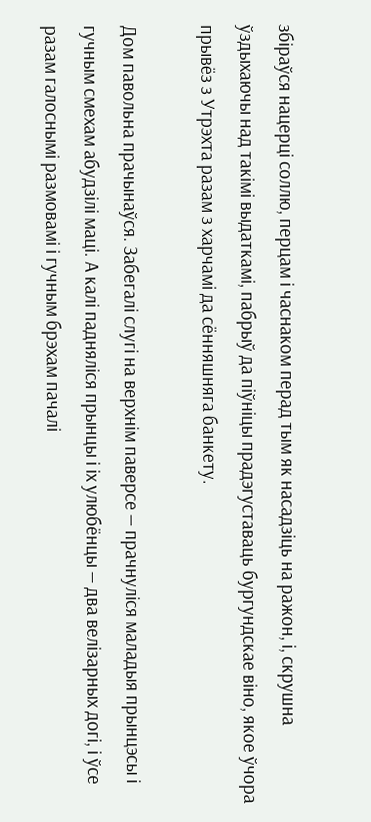збіраўся нацерці соллю, перцам і часнаком перад тым як насадзіць на ражон, і, скрушна ўздыхаючы над такімі выдаткамі, пабрыў да піўніцы прадэгуставаць бургундскае віно, якое ўчора прывёз з Утрэхта разам з харчамі да сённяшняга банкету.

Дом павольна прачынаўся. Забегалі слугі на верхнім паверсе — прачнуліся маладыя прынцэсы і гучным смехам абудзілі маці. А калі падняліся прынцы і іх улюбёнцы — два велізарных догі, і ўсе разам галоснымі размовамі і гучным брэхам пачалі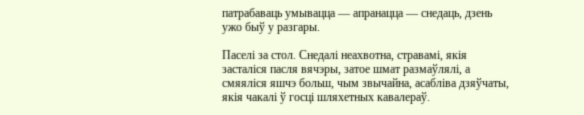патрабаваць умывацца — апранацца — снедаць, дзень ужо быў у разгары.

Паселі за стол. Снедалі неахвотна, стравамі, якія засталіся пасля вячэры, затое шмат размаўлялі, а смяяліся яшчэ больш, чым звычайна, асабліва дзяўчаты, якія чакалі ў госці шляхетных кавалераў.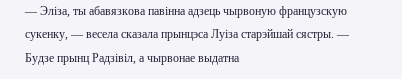— Эліза, ты абавязкова павінна адзець чырвоную французскую сукенку, — весела сказала прынцэса Луіза старэйшай сястры. — Будзе прынц Радзівіл, а чырвонае выдатна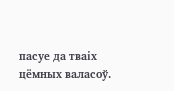пасуе да тваіх цёмных валасоў.